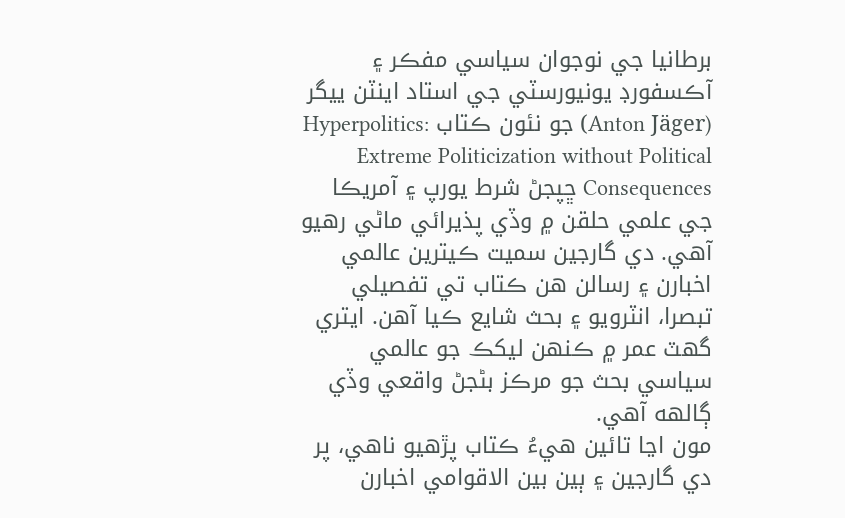برطانيا جي نوجوان سياسي مفڪر ۽ آڪسفورڊ يونيورسٽي جي استاد اينٽن ييگر (Anton Jäger) جو نئون ڪتاب Hyperpolitics: Extreme Politicization without Political Consequences ڇپجڻ شرط يورپ ۽ آمريڪا جي علمي حلقن ۾ وڏي پذيرائي ماڻي رهيو آهي. دي گارجين سميت ڪيترين عالمي اخبارن ۽ رسالن هن ڪتاب تي تفصيلي تبصرا، انٽرويو ۽ بحث شايع ڪيا آهن. ايتري گهٽ عمر ۾ ڪنھن ليکڪ جو عالمي سياسي بحث جو مرڪز بڻجڻ واقعي وڏي ڳالهه آهي.
مون اڃا تائين هيءُ ڪتاب پڙهيو ناهي، پر دي گارجين ۽ ٻين بين الاقوامي اخبارن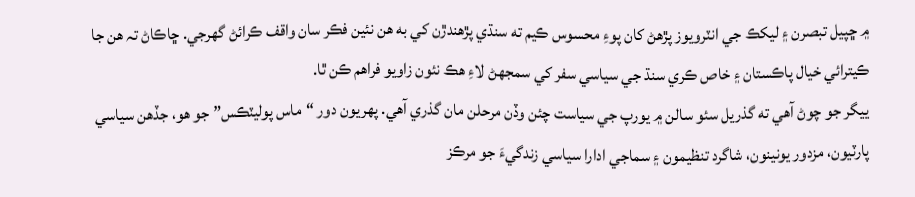۾ ڇپيل تبصرن ۽ ليکڪ جي انٽرويوز پڙهڻ کان پوءِ محسوس ڪيم ته سنڌي پڙهندڙن کي به هن نئين فڪر سان واقف ڪرائڻ گهرجي. ڇاڪاڻ تہ هن جا ڪيترائي خيال پاڪستان ۽ خاص ڪري سنڌ جي سياسي سفر کي سمجهڻ لاءِ هڪ نئون زاويو فراهم ڪن ٿا.
ييگر جو چوڻ آهي ته گذريل سئو سالن ۾ يورپ جي سياست چئن وڏن مرحلن مان گذري آهي. پھريون دور “ماس پوليٽڪس” جو هو، جڏهن سياسي پارٽيون، مزدور يونينون، شاگرد تنظيمون ۽ سماجي ادارا سياسي زندگيءَ جو مرڪز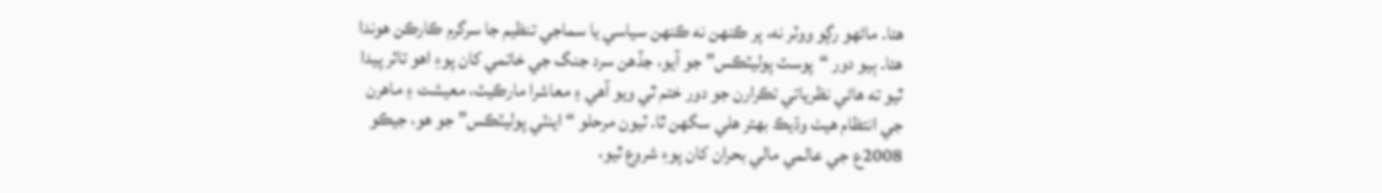هئا. ماڻهو رڳو ووٽر نه، پر ڪنھن نه ڪنھن سياسي يا سماجي تنظيم جا سرگرم ڪارڪن هوندا هئا. ٻيو دور “پوسٽ پوليٽڪس” جو آيو، جڏهن سرد جنگ جي خاتمي کان پوءِ اهو تاثر پيدا ٿيو ته هاڻي نظرياتي تڪرارن جو دور ختم ٿي ويو آهي ۽ معاشرا مارڪيٽ، معيشت ۽ ماهرن جي انتظام هيٺ وڌيڪ بھتر هلي سگهن ٿا. ٽيون مرحلو “اينٽي پوليٽڪس” جو هو، جيڪو 2008ع جي عالمي مالي بحران کان پوءِ شروع ٿيو،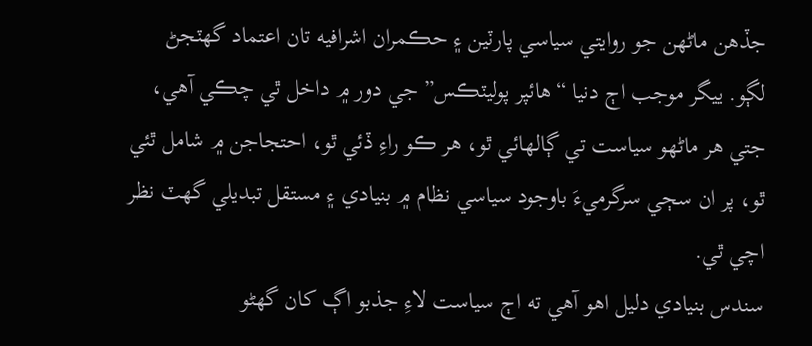جڏهن ماڻهن جو روايتي سياسي پارٽين ۽ حڪمران اشرافيه تان اعتماد گهٽجڻ لڳو. ييگر موجب اڄ دنيا “هائپر پوليٽڪس” جي دور ۾ داخل ٿي چڪي آهي، جتي هر ماڻهو سياست تي ڳالهائي ٿو، هر ڪو راءِ ڏئي ٿو، احتجاجن ۾ شامل ٿئي ٿو، پر ان سڄي سرگرميءَ باوجود سياسي نظام ۾ بنيادي ۽ مستقل تبديلي گهٽ نظر اچي ٿي.
سندس بنيادي دليل اهو آهي ته اڄ سياست لاءِ جذبو اڳ کان گهڻو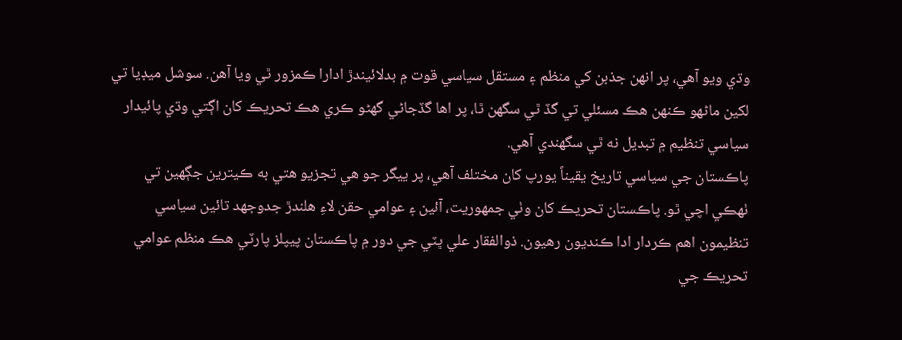وڌي ويو آهي، پر انهن جذبن کي منظم ۽ مستقل سياسي قوت ۾ بدلائيندڙ ادارا ڪمزور ٿي ويا آهن. سوشل ميڊيا تي لکين ماڻهو ڪنھن هڪ مسئلي تي گڏ ٿي سگهن ٿا، پر اها گڏجاڻي گهڻو ڪري هڪ تحريڪ کان اڳتي وڌي پائيدار سياسي تنظيم ۾ تبديل نه ٿي سگهندي آهي.
پاڪستان جي سياسي تاريخ يقيناً يورپ کان مختلف آهي، پر ييگر جو هي تجزيو هتي به ڪيترين جڳھين تي ٺھڪي اچي ٿو. پاڪستان تحريڪ کان وٺي جمهوريت، آئين ۽ عوامي حقن لاءِ هلندڙ جدوجھد تائين سياسي تنظيمون اهم ڪردار ادا ڪنديون رهيون. ذوالفقار علي ڀٽي جي دور ۾ پاڪستان پيپلز پارٽي هڪ منظم عوامي تحريڪ جي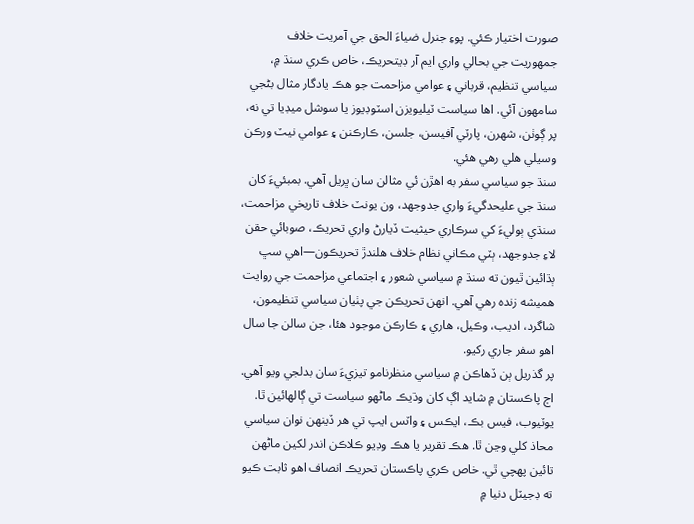صورت اختيار ڪئي. پوءِ جنرل ضياءَ الحق جي آمريت خلاف جمهوريت جي بحالي واري ايم آر ڊيتحريڪ، خاص ڪري سنڌ ۾، سياسي تنظيم، قرباني ۽ عوامي مزاحمت جو هڪ يادگار مثال بڻجي سامهون آئي. اها سياست ٽيليويزن اسٽوڊيوز يا سوشل ميڊيا تي نه، پر ڳوٺن، شھرن، پارٽي آفيسن، جلسن، ڪارڪنن ۽ عوامي نيٽ ورڪن وسيلي هلي رهي هئي.
سنڌ جو سياسي سفر به اهڙن ئي مثالن سان ڀريل آهي. بمبئيءَ کان سنڌ جي عليحدگيءَ واري جدوجھد، ون يونٽ خلاف تاريخي مزاحمت، سنڌي ٻوليءَ کي سرڪاري حيثيت ڏيارڻ واري تحريڪ، صوبائي حقن لاءِ جدوجھد، ٻٽي مڪاني نظام خلاف هلندڙ تحريڪون—اهي سڀ ٻڌائين ٿيون ته سنڌ ۾ سياسي شعور ۽ اجتماعي مزاحمت جي روايت هميشه زنده رهي آهي. انهن تحريڪن جي پٺيان سياسي تنظيمون، شاگرد، اديب، وڪيل، هاري ۽ ڪارڪن موجود هئا، جن سالن جا سال اهو سفر جاري رکيو.
پر گذريل ٻن ڏهاڪن ۾ سياسي منظرنامو تيزيءَ سان بدلجي ويو آهي. اڄ پاڪستان ۾ شايد اڳ کان وڌيڪ ماڻهو سياست تي ڳالهائين ٿا. يوٽيوب، فيس بڪ، ايڪس ۽ واٽس ايپ تي هر ڏينهن نوان سياسي محاذ کلي وڃن ٿا. هڪ تقرير يا هڪ وڊيو ڪلاڪن اندر لکين ماڻهن تائين پھچي ٿي. خاص ڪري پاڪستان تحريڪ انصاف اهو ثابت ڪيو ته ڊجيٽل دنيا ۾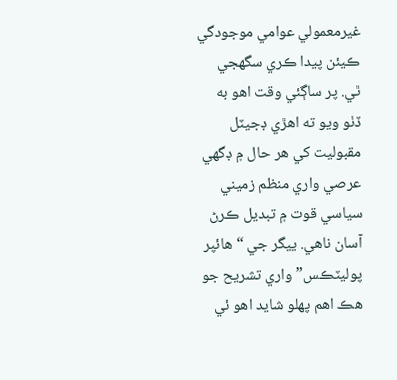غيرمعمولي عوامي موجودگي ڪيئن پيدا ڪري سگهجي ٿي. پر ساڳئي وقت اهو به ڏٺو ويو ته اهڙي ڊجيٽل مقبوليت کي هر حال ۾ ڊگهي عرصي واري منظم زميني سياسي قوت ۾ تبديل ڪرڻ آسان ناهي. ييگر جي “هائپر پوليٽڪس” واري تشريح جو هڪ اهم پھلو شايد اهو ئي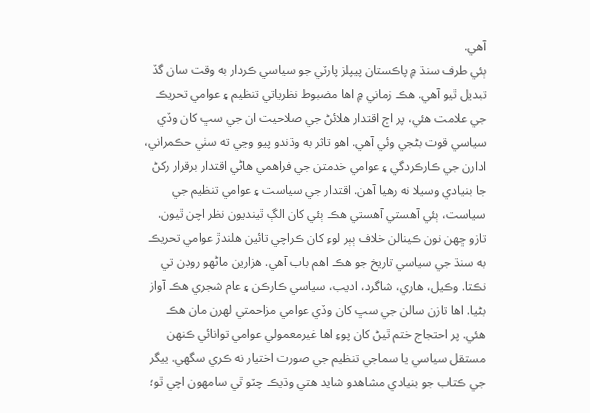آهي.
ٻئي طرف سنڌ ۾ پاڪستان پيپلز پارٽي جو سياسي ڪردار به وقت سان گڏ تبديل ٿيو آهي. هڪ زماني ۾ اها مضبوط نظرياتي تنظيم ۽ عوامي تحريڪ جي علامت هئي، پر اڄ اقتدار هلائڻ جي صلاحيت ان جي سڀ کان وڏي سياسي قوت بڻجي وئي آهي. اهو تاثر به وڌندو پيو وڃي ته سٺي حڪمراني، ادارن جي ڪارڪردگي ۽ عوامي خدمتن جي فراهمي هاڻي اقتدار برقرار رکڻ جا بنيادي وسيلا نه رهيا آهن. اقتدار جي سياست ۽ عوامي تنظيم جي سياست، ٻئي آهستي آهستي هڪ ٻئي کان الڳ ٿينديون نظر اچن ٿيون.
تازو ڇھن نون ڪينالن خلاف ٻٻر لوءِ کان ڪراچي تائين هلندڙ عوامي تحريڪ به سنڌ جي سياسي تاريخ جو هڪ اهم باب آهي. هزارين ماڻهو روڊن تي نڪتا. وڪيل، هاري، شاگرد، اديب، سياسي ڪارڪن ۽ عام شجري هڪ آواز بڻيا. اها تازن سالن جي سڀ کان وڏي عوامي مزاحمتي لھرن مان هڪ هئي. پر احتجاج ختم ٿيڻ کان پوءِ اها غيرمعمولي عوامي توانائي ڪنھن مستقل سياسي يا سماجي تنظيم جي صورت اختيار نه ڪري سگهي. ييگر جي ڪتاب جو بنيادي مشاهدو شايد هتي وڌيڪ چٽو ٿي سامهون اچي ٿو؛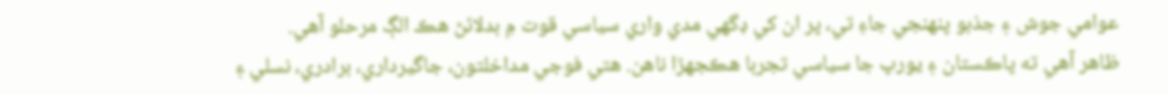عوامي جوش ۽ جذبو پنھنجي جاءِ تي، پر ان کي ڊگهي مدي واري سياسي قوت ۾ بدلائڻ هڪ الڳ مرحلو آهي.
ظاهر آهي ته پاڪستان ۽ يورپ جا سياسي تجربا هڪجھڙا ناهن. هتي فوجي مداخلتون، جاگيرداري، برادري، نسلي ۽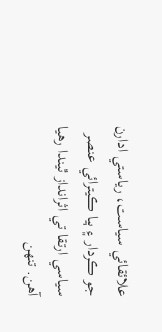علائقائي سياست، رياستي ادارن جو ڪردار ۽ ٻيا ڪيترائي عنصر سياسي ارتقا تي اثرانداز ٿيندا رهيا آهن. تنھن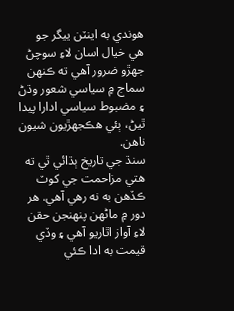هوندي به اينٽن ييگر جو هي خيال اسان لاءِ سوچڻ جهڙو ضرور آهي ته ڪنھن سماج ۾ سياسي شعور وڌڻ ۽ مضبوط سياسي ادارا پيدا ٿيڻ، ٻئي هڪجھڙيون شيون ناهن.
سنڌ جي تاريخ ٻڌائي ٿي ته هتي مزاحمت جي کوٽ ڪڏهن به نه رهي آهي. هر دور ۾ ماڻهن پنھنجن حقن لاءِ آواز اٿاريو آهي ۽ وڏي قيمت به ادا ڪئي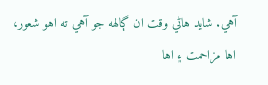آهي. شايد هاڻي وقت ان ڳالهه جو آهي ته اهو شعور، اها مزاحمت ۽ اها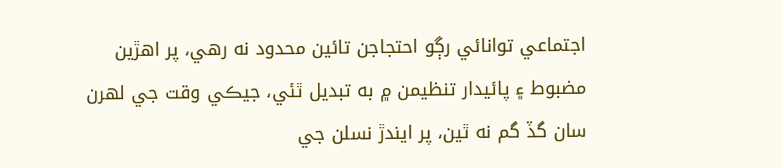اجتماعي توانائي رڳو احتجاجن تائين محدود نه رهي، پر اهڙين مضبوط ۽ پائيدار تنظيمن ۾ به تبديل ٿئي، جيڪي وقت جي لهرن سان گڏ گم نه ٿين، پر ايندڙ نسلن جي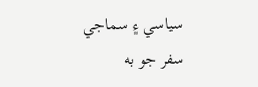سياسي ۽ سماجي سفر جو به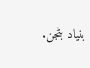بنياد بڻجن.